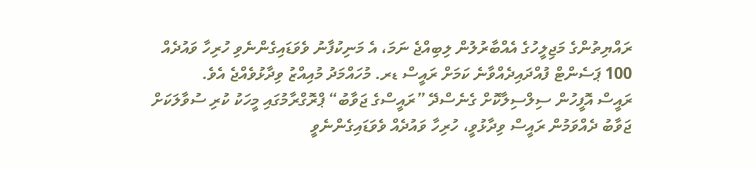ރައްޔިތުންގެ މަޖިލީހުގެ އެއްބާރުލުން ލިބިއްޖެ ނަމަ، އެ މަނިކުފާނު ވެވަޑައިގެންނެވި ހުރިހާ ވައުދެއް 100 ޕަސެންޓް ފުއްދައިދެއްވާނެ ކަމަށް ރައީސް ޑރ. މުހައްމަދު މުއިއްޒު ވިދާޅުވެއްޖެ އެވެ.
ރައީސް އޮފީހުން ސިލްސިލާކޮށް ގެނެސްދޭ ”ރައީސްގެ ޖަވާބު“ ޕްރޮގްރާމުގައި މީހަކު ކުރި ސުވާލަކަށް ޖަވާބު ދެއްވަމުން ރައީސް ވިދާޅުވީ، ހުރިހާ ވައުދެއް ވެވަޑައިގެންނެވީ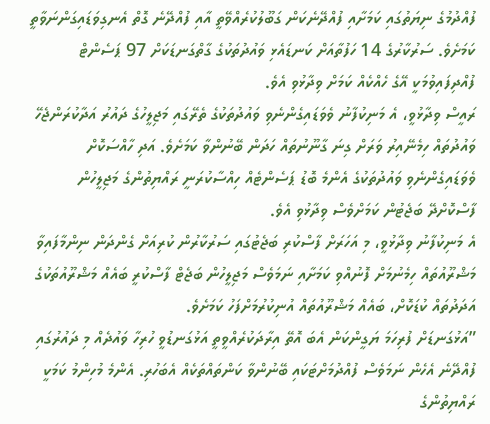ފުއްދުމުގެ ނިޔަތުގައި ކަމަށާއި ފުއްދޭނެކަން ގަބޫލުކުރެއްވޭތީ އާއި ފުއްދޭނެ ގޮތް އެނގިވަޑައިގަންނަވާތީ ކަމަށެވެ. ސަރުކާރުގެ 14 ހަފުތާއަށް ކަނޑައެޅި ވައުދުތަކުގެ ގާތްގަނޑަކަށް 97 ޕަސެންޓް ފުއްދިފައިވުމަކީ އޭގެ ހެއްކެއް ކަމަށް ވިދާޅުވި އެވެ.
ރައީސް ވިދާޅުވީ، އެ މަނިކުފާނު ވެވަޑައިގެންނެވި ވައުދުތަކުގެ ތެރޭގައި މަޖިލީހުގެ ދައުރު އަދާކުރަންޖެހޭ ވައުދުތައް ހިމެނޭއިރު ވަރަށް ގިނަ ގާނޫނުތައް ހަދަން ބޭނުންވާ ކަމަށެވެ. އަދި ހާއްސަކޮށް ވެވަޑައިގެންނެވި ވައުދުތަކުގެ އެންމެ ބޮޑު ޕަސެންޓެއް ހިއްސާކުރަނީ ރައްޔިތުންގެ މަޖިލީހުން ފާސްކޮށްދޭ ބަޖެޓުން ކަމަށްވެސް ވިދާޅުވި އެވެ.
އެ މަނިކުފާނު ވިދާޅުވީ، މި އަހަރަށް ފާސްކުރި ބަޖެޓުގައި ސަރުކާރުން ކުރިއަށް ގެންދަން ނިންމާފައިވާ މަޝްރޫއުތައް ހިމެނުމަށް ފޮނުއްވި ކަމަށާއި ނަމަވެސް މަޖިލީހުން ބަޖެޓް ފާސްކުރީ ބައެއް މަޝްރޫއުތަކުގެ އަދަދުތައް ކުޑަކޮށް، ބައެއް މަޝްރޫއުތައް އުނިކުރުމަށްފަހު ކަމަށެވެ.
”އަޅުގަނޑަށް ފުރިހަމަ ޔަގީންކަން އެބަ އޮތޭ އިރާދަކުރެއްވީތީ އަޅުގަނޑުވީ ހުރިހާ ވައުދެއް މި ދައުރުގައި ފުއްދޭނެ އެހެން ނަމަވެސް ފުއްދުމަށްޓަކައި ބޭނުންވާ ކަންތައްތަކެއް އެބަހުރި. އެންމެ މުހިންމު ކަމަކީ ރައްޔިތުންގެ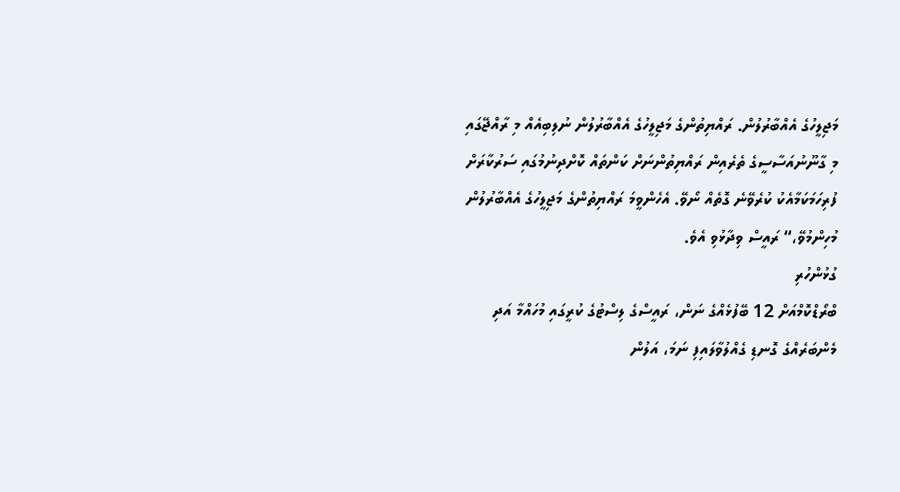މަޖިލީހުގެ އެއްބާރުލުން. ރައްޔިތުންގެ މަޖިލީހުގެ އެއްބާރުލުން ނުލިބިއެއް މި ރާއްޖޭގައި މި ގާނޫނުއަސާސީގެ ތެރެއިން ރައްޔިތުންނަށް ކަންތައް ކޮށްދިނުމުގައި ސަރުކާރަށް ފުރިހަމަކަމާއެކު ކުރެވޭނެ ގޮތެއް ނޯވޭ. އެހެންވީމަ ރައްޔިތުންގެ މަޖިލީހުގެ އެއްބާރުލުން މުހިންމުވޭ،“ ރައީސް ވިދާޅުވި އެވެ.
ގުޅުންހުރި
ބްރޯޑްކޮމްއަށް 12 ބޭފުޅެއްގެ ނަން، ރައީސްގެ ލިސްޓުގެ ކުރީގައި މުހައްމާ އަދި
މެންބަރެއްގެ ގޮނޑި ގެއްލުވާލައިފި ނަމަ، އަލުން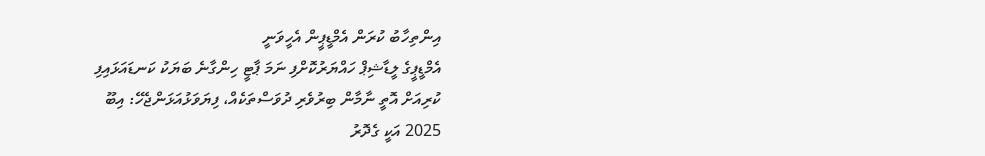އިންތިހާބު ކުރަން އެމްޑީޕީން އެހީވަނީ
އެމްޑީޕީގެ ލީޑާޝިޕް ހައްޔަރުކޮށްފި ނަމަ ޕާޓީ ހިންގާނެ ބަޔަކު ކަނޑައަޅައިފި
ކުރިއަށް އޮތީ ނާމާން ބިރުވެރި ދުވަސްތަކެއް، ފިޔަވަޅުއަޅަންޖެހޭ: އިބޫ
2025 އަކީ ގެދޮރު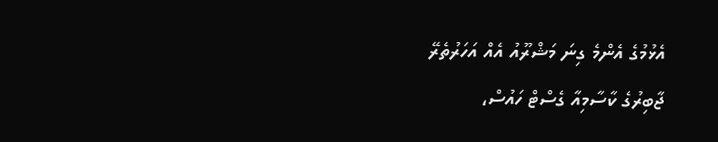އެޅުމުގެ އެންމެ ގިނަ މަޝްރޫއު އެއް އަހަރުތެރޭ
ޖާބިރުގެ ކާސާމިއާ ގެސްޓް ހައުސް،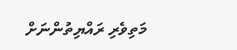މަތިވެރި ރައްޔިތުންނަށް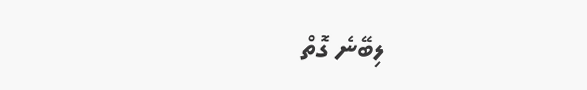ލިބޭނެ ގޮތް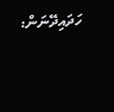ހަދައިދޭނަން: